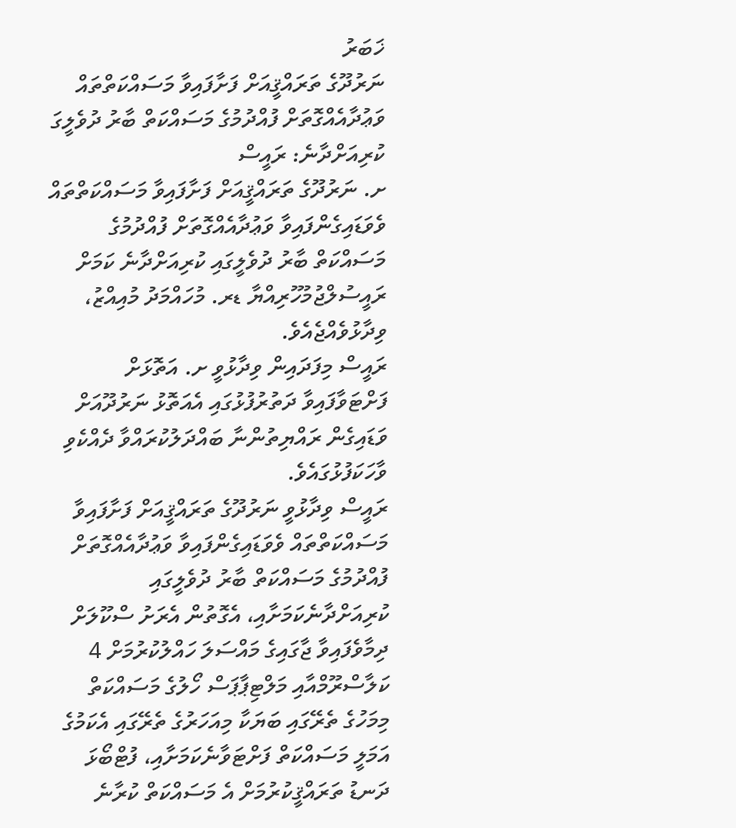ޚަބަރު
ނަރުދޫގެ ތަރައްޤީއަށް ފަށާފައިވާ މަސައްކަތްތައް ވަޢުދާއެއްގޮތަށް ފުއްދުމުގެ މަސައްކަތް ބާރު ދުވެލީގަ ކުރިއަށްދާނެ: ރައީސް
ށ. ނަރުދޫގެ ތަރައްޤީއަށް ފަށާފައިވާ މަސައްކަތްތައް ވެވަޑައިގެންފައިވާ ވަޢުދާއެއްގޮތަށް ފުއްދުމުގެ މަސައްކަތް ބާރު ދުވެލީގައި ކުރިއަށްދާނެ ކަމަށް ރައީސުލްޖުމުހޫރިއްޔާ ޑރ. މުހައްމަދު މުއިއްޒު، ވިދާޅުވެއްޖެއެވެ.
ރައީސް މިފަދައިން ވިދާޅުވީ ށ. އަތޮޅަށް ފަށްޓަވާފައިވާ ދަތުރުފުޅުގައި އެއަތޮޅު ނަރުދޫއަށް ވަޑައިގެން ރައްޔިތުންނާ ބައްދަލުކުރައްވާ ދެއްކެވި ވާހަކަފުޅުގައެވެ.
ރައީސް ވިދާޅުވީ ނަރުދޫގެ ތަރައްޤީއަށް ފަށާފައިވާ މަސައްކަތްތައް ވެވަޑައިގެންފައިވާ ވަޢުދާއެއްގޮތަށް ފުއްދުމުގެ މަސައްކަތް ބާރު ދުވެލީގައި ކުރިއަށްދާނެކަމަށާއި، އެގޮތުން އެރަށު ސްކޫލަށް ދިމާވެފައިވާ ޖާގައިގެ މައްސަލަ ހައްލުކުރުމަށް 4 ކަލާސްރޫމްއާއި މަލްޓިޕާޕަސް ހޯލުގެ މަސައްކަތް މިމަހުގެ ތެރޭގައި ބަޔަކާ މިއަހަރުގެ ތެރޭގައި އެކަމުގެ އަމަލީ މަސައްކަތް ފަށްޓަވާނެކަމަށާއި، ފުޓްބޯޅަ ދަނޑު ތަރައްޤީކުރުމަށް އެ މަސައްކަތް ކުރާނެ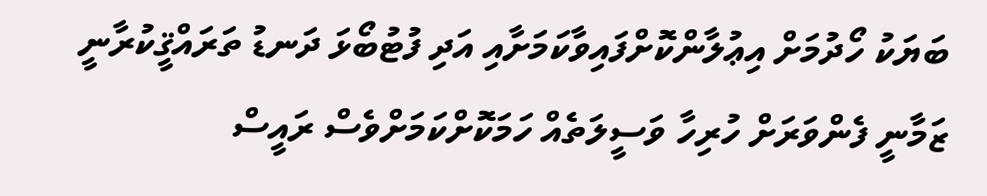ބަޔަކު ހޯދުމަށް އިޢުލާންކޮށްފައިވާކަމަށާއި އަދި ފުޓުބޯޅަ ދަނޑު ތަރައްޤީކުރާނީ ޒަމާނީ ފެންވަރަށް ހުރިހާ ވަސީލަތެއް ހަމަކޮށްކަމަށްވެސް ރައީސް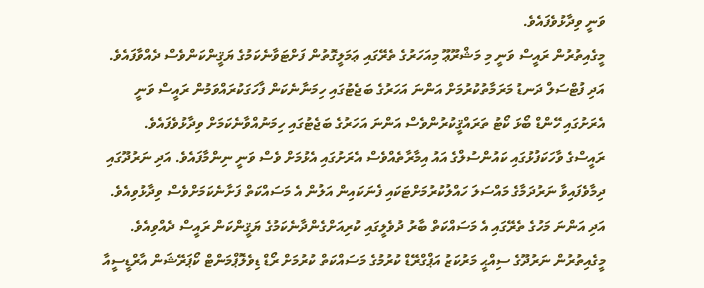ވަނީ ވިދާޅުވެފައެވެ.
މީގެއިތުރުން ރައީސް ވަނީ މި މަޝްރޫޢޫ މިއަހަރުގެ ތެރޭގައި ޢަމަލީގޮތުން ފަށްޓަވާނެކަމުގެ ޔަޤީންކަންވެސް ދެއްވާފައެވެ. އަދި ފުޓްސަލް ދަނޑު މަރަމާތުކުރުމަށް އަންނަ އަހަރުގެ ބަޖެޓުގައި ހިމަނާނެކަން ފާހަގަކުރައްވަމުން ރައީސް ވަނީ އެރަށުގައި ހޭންޑް ބޯޅަ ކޯޓު ތަރައްޤީކުރުންވެސް އަންނަ އަހަރުގެ ބަޖެޓުގައި ހިމަނުއްވާނެކަމަށް ވިދާޅުވެފައެވެ.
ރައީސްގެ ވާހަކަފުޅުގައި ކައުންސުލްގެ އައު އިމާރާތެއްވެސް އެރަށުގައި އެޅުމަށް ވެސް ވަނީ ނިންމާފައެވެ. އަދި ނަރުދޫގައި ދިމާވެފައިވާ ނަރުދަމާގެ މައްސަލަ ހައްލުކުރުމަށްޓަކައި ފެނަކައިން އަލުން އެ މަސައްކަތް ފަށާނެކަމަށްވެސް ވިދާޅުވިއެވެ. އަދި އަންނަ މަހުގެ ތެރޭގައި އެ މަސައްކަތް ބާރު ދުވެލީގައި ކުރިއަށްގެންދާނެކަމުގެ ޔަޤީންކަން ރައީސް ދެއްވިއެވެ.
މީގެއިތުރުން ނަރުދޫގެ ސިއްޙީ މަރުކަޒު އަޕްގްރޭޑް ކުރުމުގެ މަސައްކަތް ކުރުމަށް ރޯޑް ޑިވެލޮޕްމަންޓް ކޯޕަރޭޝަން އާރްޑީސީއާ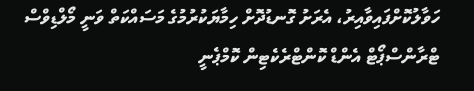ހަވާލުކޮށްފައިވާއިރު، އެރަށު ގޮނޑުދޮށް ހިމާޔަކުރުމުގެ މަސައްކަތް ވަނީ މޯލްޑިވްސް ޓްރާންސްޕޯޓް އެންޑް ކޮންޓްރެކެޓިން ކޮމްޕެނީ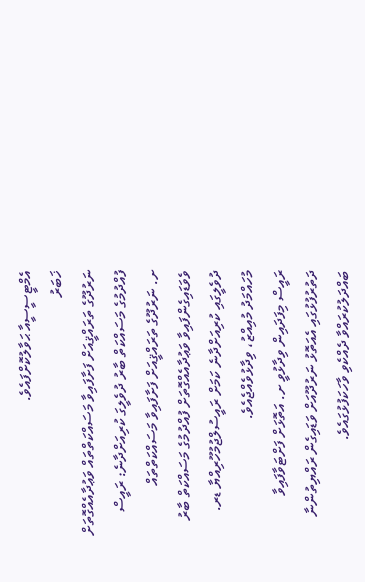އެމްޓީސީސީއާ ޙަވާލުކޮށްފައެވެ.
ޚަބަރު
ނަރުދޫގެ ތަރައްޤީއަށް ފަށާފައިވާ މަސައްކަތްތައް ވަޢުދާއެއްގޮތަށް ފުއްދުމުގެ މަސައްކަތް ބާރު ދުވެލީގަ ކުރިއަށްދާނެ: ރައީސް
ށ. ނަރުދޫގެ ތަރައްޤީއަށް ފަށާފައިވާ މަސައްކަތްތައް ވެވަޑައިގެންފައިވާ ވަޢުދާއެއްގޮތަށް ފުއްދުމުގެ މަސައްކަތް ބާރު ދުވެލީގައި ކުރިއަށްދާނެ ކަމަށް ރައީސުލްޖުމުހޫރިއްޔާ ޑރ. މުހައްމަދު މުއިއްޒު، ވިދާޅުވެއްޖެއެވެ.
ރައީސް މިފަދައިން ވިދާޅުވީ ށ. އަތޮޅަށް ފަށްޓަވާފައިވާ ދަތުރުފުޅުގައި އެއަތޮޅު ނަރުދޫއަށް ވަޑައިގެން ރައްޔިތުންނާ ބައްދަލުކުރައްވާ ދެއްކެވި ވާހަކަފުޅުގައެވެ.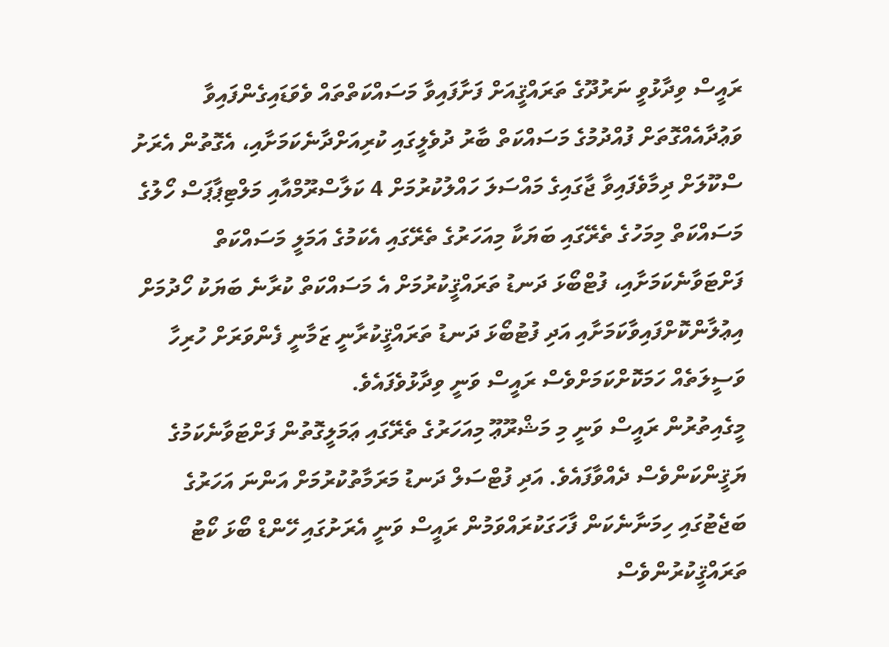ރައީސް ވިދާޅުވީ ނަރުދޫގެ ތަރައްޤީއަށް ފަށާފައިވާ މަސައްކަތްތައް ވެވަޑައިގެންފައިވާ ވަޢުދާއެއްގޮތަށް ފުއްދުމުގެ މަސައްކަތް ބާރު ދުވެލީގައި ކުރިއަށްދާނެކަމަށާއި، އެގޮތުން އެރަށު ސްކޫލަށް ދިމާވެފައިވާ ޖާގައިގެ މައްސަލަ ހައްލުކުރުމަށް 4 ކަލާސްރޫމްއާއި މަލްޓިޕާޕަސް ހޯލުގެ މަސައްކަތް މިމަހުގެ ތެރޭގައި ބަޔަކާ މިއަހަރުގެ ތެރޭގައި އެކަމުގެ އަމަލީ މަސައްކަތް ފަށްޓަވާނެކަމަށާއި، ފުޓްބޯޅަ ދަނޑު ތަރައްޤީކުރުމަށް އެ މަސައްކަތް ކުރާނެ ބަޔަކު ހޯދުމަށް އިޢުލާންކޮށްފައިވާކަމަށާއި އަދި ފުޓުބޯޅަ ދަނޑު ތަރައްޤީކުރާނީ ޒަމާނީ ފެންވަރަށް ހުރިހާ ވަސީލަތެއް ހަމަކޮށްކަމަށްވެސް ރައީސް ވަނީ ވިދާޅުވެފައެވެ.
މީގެއިތުރުން ރައީސް ވަނީ މި މަޝްރޫޢޫ މިއަހަރުގެ ތެރޭގައި ޢަމަލީގޮތުން ފަށްޓަވާނެކަމުގެ ޔަޤީންކަންވެސް ދެއްވާފައެވެ. އަދި ފުޓްސަލް ދަނޑު މަރަމާތުކުރުމަށް އަންނަ އަހަރުގެ ބަޖެޓުގައި ހިމަނާނެކަން ފާހަގަކުރައްވަމުން ރައީސް ވަނީ އެރަށުގައި ހޭންޑް ބޯޅަ ކޯޓު ތަރައްޤީކުރުންވެސް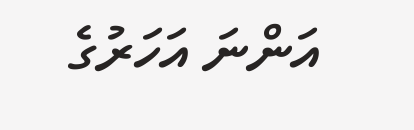އަންނަ އަހަރުގެ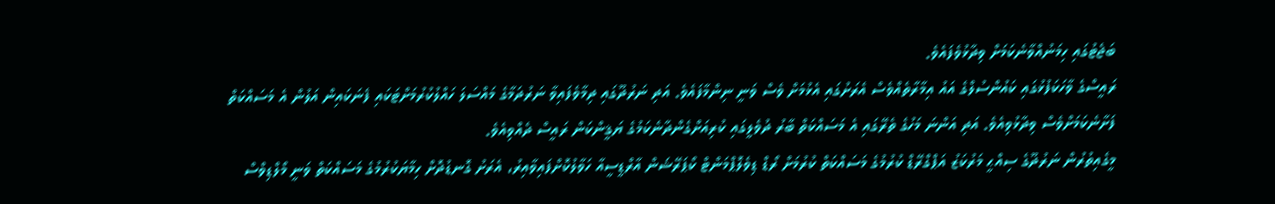ބަޖެޓުގައި ހިމަނުއްވާނެކަމަށް ވިދާޅުވެފައެވެ.
ރައީސްގެ ވާހަކަފުޅުގައި ކައުންސުލްގެ އައު އިމާރާތެއްވެސް އެރަށުގައި އެޅުމަށް ވެސް ވަނީ ނިންމާފައެވެ. އަދި ނަރުދޫގައި ދިމާވެފައިވާ ނަރުދަމާގެ މައްސަލަ ހައްލުކުރުމަށްޓަކައި ފެނަކައިން އަލުން އެ މަސައްކަތް ފަށާނެކަމަށްވެސް ވިދާޅުވިއެވެ. އަދި އަންނަ މަހުގެ ތެރޭގައި އެ މަސައްކަތް ބާރު ދުވެލީގައި ކުރިއަށްގެންދާނެކަމުގެ ޔަޤީންކަން ރައީސް ދެއްވިއެވެ.
މީގެއިތުރުން ނަރުދޫގެ ސިއްޙީ މަރުކަޒު އަޕްގްރޭޑް ކުރުމުގެ މަސައްކަތް ކުރުމަށް ރޯޑް ޑިވެލޮޕްމަންޓް ކޯޕަރޭޝަން އާރްޑީސީއާ ހަވާލުކޮށްފައިވާއިރު، އެރަށު ގޮނޑުދޮށް ހިމާޔަކުރުމުގެ މަސައްކަތް ވަނީ މޯލްޑިވްސް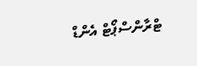ޓްރާންސްޕޯޓް އެންޑް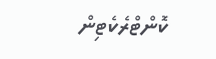ކޮންޓްރެކެޓިން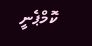ކޮމްޕެނީ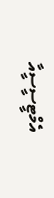އެމްޓީސީސީއާ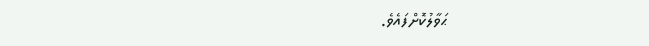ޙަވާލުކޮށްފައެވެ.